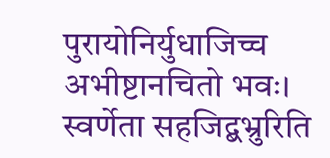पुरायोनिर्युधाजिच्च अभीष्टानचितो भवः। स्वर्णेता सहजिद्बभ्रुरिति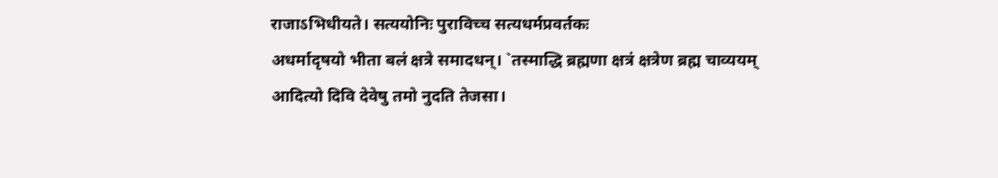राजाऽभिधीयते। सत्ययोनिः पुराविच्च सत्यधर्मप्रवर्तकः
अधर्मादृषयो भीता बलं क्षत्रे समादधन्। `तस्माद्धि ब्रह्मणा क्षत्रं क्षत्रेण ब्रह्म चाव्ययम्
आदित्यो दिवि देवेषु तमो नुदति तेजसा।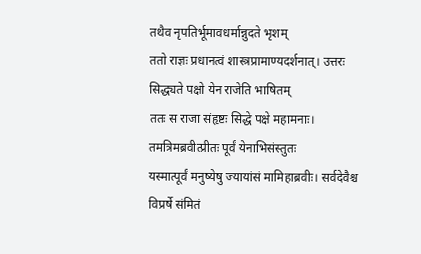तथैव नृपतिर्भूमावधर्मान्नुदते भृशम्
ततो राज्ञः प्रधानत्वं शास्त्रप्रामाण्यदर्शनात्। उत्तरः सिद्ध्यते पक्षो येन राजेति भाषितम्
ततः स राजा संहृष्टः सिद्धे पक्षे महामनाः। तमत्रिमब्रवीत्प्रीतः पूर्वं येनाभिसंस्तुतः
यस्मात्पूर्वं मनुष्येषु ज्यायांसं मामिहाब्रवीः। सर्वदेवैश्च विप्रर्षे संमितं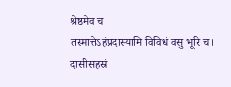श्रेष्ठमेव च
तस्मात्तेऽहंप्रदास्यामि विविधं वसु भूरि च। दासीसहस्रं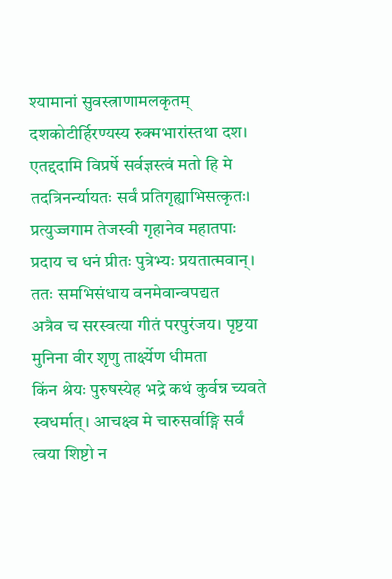श्यामानां सुवस्त्राणामलकृतम्
दशकोटीर्हिरण्यस्य रुक्मभारांस्तथा दश। एतद्ददामि विप्रर्षे सर्वज्ञस्त्वं मतो हि मे
तदत्रिनर्न्यायतः सर्वं प्रतिगृह्याभिसत्कृतः। प्रत्युज्जगाम तेजस्वी गृहानेव महातपाः
प्रदाय च धनं प्रीतः पुत्रेभ्यः प्रयतात्मवान्। ततः समभिसंधाय वनमेवान्वपद्यत
अत्रैव च सरस्वत्या गीतं परपुरंजय। पृष्टया मुनिना वीर शृणु तार्क्ष्येण धीमता
किंन श्रेयः पुरुषस्येह भद्रे कथं कुर्वन्न च्यवते स्वधर्मात्। आचक्ष्व मे चारुसर्वाङ्गि सर्वं त्वया शिष्टो न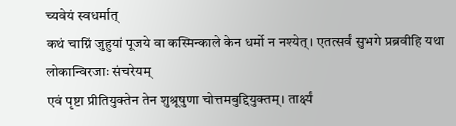च्यवेयं स्वधर्मात्
कथं चाग्निं जुहुयां पूजये वा कस्मिन्काले केन धर्मो न नश्येत्। एतत्सर्वं सुभगे प्रब्रवीहि यथा लोकान्विरजाः संचरेयम्
एवं पृष्टा प्रीतियुक्तेन तेन शुश्रूषुणा चोत्तमबुद्दियुक्तम्। तार्क्ष्यं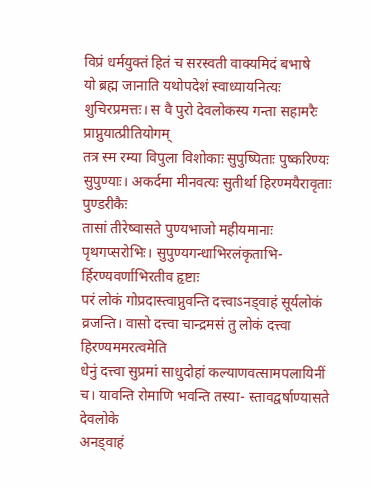विप्रं धर्मयुक्तं हितं च सरस्वती वाक्यमिदं बभाषे
यो ब्रह्म जानाति यथोपदेशं स्वाध्यायनित्यः शुचिरप्रमत्तः। स वै पुरो देवलोकस्य गन्ता सहामरैः प्राप्नुयात्प्रीतियोगम्
तत्र स्म रम्या विपुला विशोकाः सुपुष्पिताः पुष्करिण्यः सुपुण्याः। अकर्दमा मीनवत्यः सुतीर्था हिरण्मयैरावृताः पुण्डरीकैः
तासां तीरेष्वासते पुण्यभाजो महीयमानाः पृथगप्सरोभिः। सुपुण्यगन्धाभिरलंकृताभि- र्हिरण्यवर्णाभिरतीव हृष्टाः
परं लोकं गोप्रदास्त्वाप्नुवन्ति दत्त्वाऽनड्वाहं सूर्यलोकं व्रजन्ति। वासो दत्त्वा चान्द्रमसं तु लोकं दत्त्वा हिरण्यममरत्वमेति
धेनुं दत्त्वा सुप्रमां साधुदोहां कल्याणवत्सामपलायिनीं च। यावन्ति रोमाणि भवन्ति तस्या- स्तावद्वर्षाण्यासते देवलोके
अनड्वाहं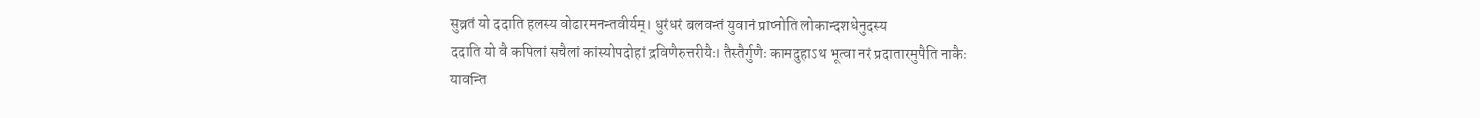सुव्रतं यो ददाति हलस्य वोढारमनन्तवीर्यम्। धुरंधरं बलवन्तं युवानं प्राप्नोति लोकान्दशधेनुदस्य
ददाति यो वै कपिलां सचैलां कांस्योपदोहां द्रविणैरुत्तरीयैः। तैस्तैर्गुणैः कामदुहाऽथ भूत्वा नरं प्रदातारमुपैति नाकैः
यावन्ति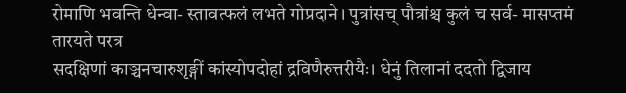रोमाणि भवन्ति धेन्वा- स्तावत्फलं लभते गोप्रदाने। पुत्रांसच् पौत्रांश्च कुलं च सर्व- मासप्तमं तारयते परत्र
सदक्षिणां काञ्चनचारुशृङ्गीं कांस्योपदोहां द्रविणैरुत्तरीयैः। धेनुं तिलानां ददतो द्विजाय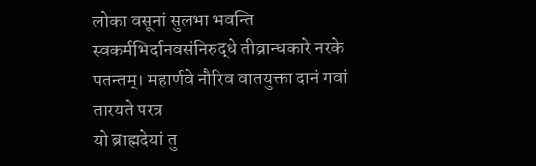लोका वसूनां सुलभा भवन्ति
स्वकर्मभिर्दानवसंनिरुद्धे तीव्रान्धकारे नरके पतन्तम्। महार्णवे नौरिव वातयुक्ता दानं गवां तारयते परत्र
यो ब्राह्मदेयां तु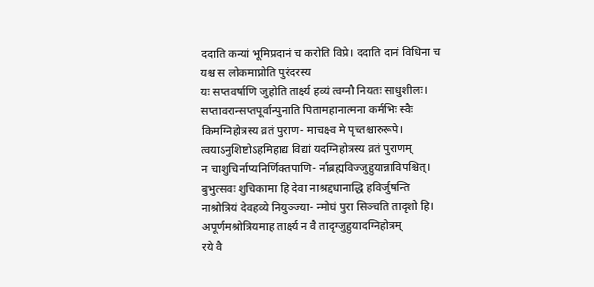ददाति कन्यां भूमिप्रदानं च करोति विप्रे। ददाति दानं विधिना च यश्च स लोकमाप्नोति पुरंदरस्य
यः सप्तवर्षाणि जुहोति तार्क्ष्य हव्यं त्वग्नौ नियतः साधुशीलः। सप्तावरान्सप्तपूर्वान्पुनाति पितामहानात्मना कर्मभिः स्वैः
किमग्निहोत्रस्य व्रतं पुराण- माचक्ष्व मे पृच्तश्चारुरूपे। त्वयाऽनुशिष्टोऽहमिहाद्य विद्यां यदग्निहोत्रस्य व्रतं पुराणम्
न चाशुचिर्नाप्यनिर्णिक्तपाणि- र्नाब्रह्मविज्जुहुयान्नाविपश्चित्। बुभुत्सवः शुचिकामा हि देवा नाश्रद्दधानाद्धि हविर्जुषन्ति
नाश्रोत्रियं देवहव्ये नियुञ्ज्या- न्मोघं पुरा सिञ्चति तादृशो हि। अपूर्णमश्रोत्रियमाह तार्क्ष्य न वै तादृग्जुहुयादग्निहोत्रम्
रये वै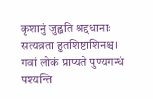कृशानुं जुह्वति श्रद्दधानाः सत्यव्रता हुतशिष्टाशिनश्च। गवां लोकं प्राप्यते पुण्यगन्धं पश्यन्ति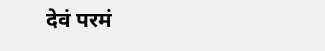देवं परमं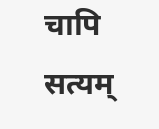चापि सत्यम्